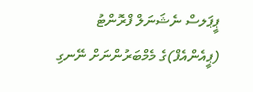ޕީޕަލސް ނެޝަނަލް ފްރޮންޓު (ޕީއެންއެފް)ގެ މެމްބަރުންނަށް ނޭނގި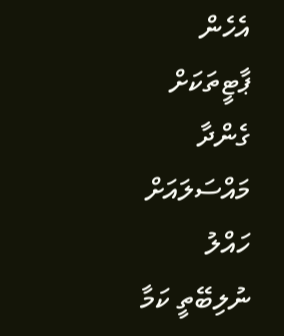އެހެން ޕާޓީތަކަށް ގެންދާ މައްސަލައަށް ހައްލު ނުލިބޭތީ ކަމާ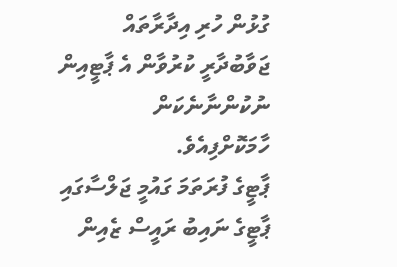ގުޅުން ހުރި އިދާރާތައް ޖަވާބުދާރީ ކުރުވާން އެ ޕާޓީއިން ނުކުންނާނެކަން ހާމަކޮށްފިއެވެ.
ޕާޓީގެ ފުރަތަމަ ގައުމީ ޖަލްސާގައި ޕާޓީގެ ނައިބު ރައީސް ޒެއިން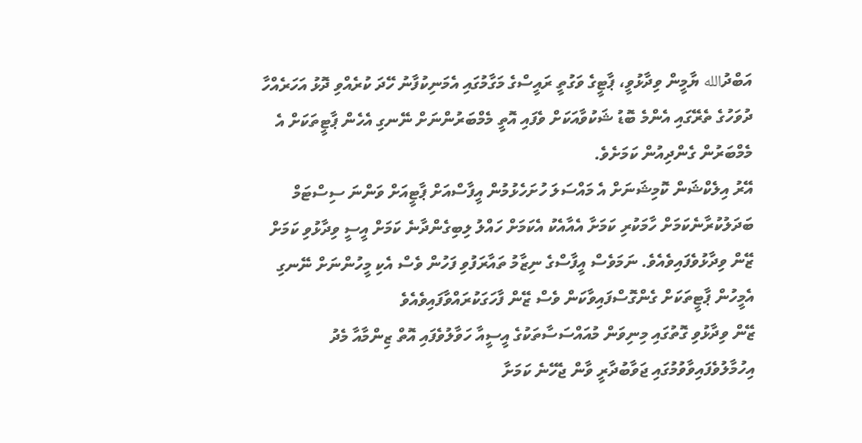އަބްދުالله ޔާމީން ވިދާޅުވީ، ޕާޓީގެ ވަގުތީ ރައީސްގެ މަގާމުގައި އެމަނިކުފާނު ހޭދަ ކުރެއްވި ދޮޅު އަހަރެއްހާ ދުވަހުގެ ތެރޭގައި އެންމެ ބޮޑު ޝަކުވާއަކަށް ވެފައި އޮތީ މެމްބަރުންނަށް ނޭނގި އެހެން ޕާޓީތަކަށް އެ މެމްބަރުން ގެންދިއުން ކަމަށެވެ.
އޭރު އިލެކްޝަން ކޮމިޝަނަށް އެ މައްސަލަ ހުށަހެޅުމުން އީފާސްއަށް ޕާޓީއަށް ވަންނަ ސިސްޓަމް ބަދަލުކުރާނެކަމަށް ހާމަކުރި ކަމަށާ އެއާއެކު އެކަމަށް ހައްލު ލިބިގެންދާނެ ކަމަށް އީސީ ވިދާޅުވި ކަމަށް ޒޭން ވިދާޅުވެފައިވެއެވެ. ނަމަވެސް އީފާސްގެ ނިޒާމު ތައާރަފުވި ފަހުން ވެސް އެކި މީހުންނަށް ނޭނގި އެމީހުން ޕާޓީތަކަށް ގެންގޮސްފައިވާކަން ވެސް ޒޭން ފާހަގަކުރައްވާފައިވެއެވެ
ޒޭން ވިދާޅުވި ގޮތުގައި މިނިވަން މުއައްސަސާތަކުގެ އީސީއާ ހަވާލުވެފައި އޮތް ޒިންމާއާ މެދު އިހުމާލުވެފައިވާވުމުގައި ޖަވާބުދާރީ ވާން ޖެހޭނެ ކަމަށާ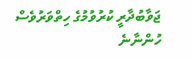ޖަވާބުދާރީ ކުރުވުމުގެ ހިތްވަރުވެސް ހުންނާނެ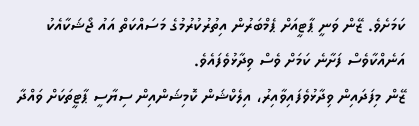ކަމަށެވެ. ޒޭން ވަނީ ޕާޓީއަށް ޕެމްބަރުން އިތުރުކުރުމުގެ މަސައްކަތް އައު ޖޯޝަކާއެކު އަނެއްކާވެސް ފަށާނެ ކަމަށް ވެސް ވިދާޅުވެފައެވެ.
ޒޭން މިފަދައިން ވިދާޅުވެފައިވާއިރު، އިލެކްޝަން ކޮމިޝަންއިން ސިޔާސީ ޕާޓީތަކަށް ވައްދާ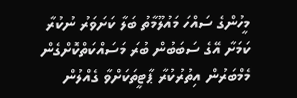މީހުންގެ ސައްހަ މައުލޫމާތު ބަލާ ކަށަވަރު ނުކުރާ ކަމަށާ އޭގެ ސަބަބުން ބުރަ މަސައްކަތްކޮށްގެން މެމްބަރުން އިތުރުކުރާ ޕާޓީތަކަށްވާ ގެއްލުން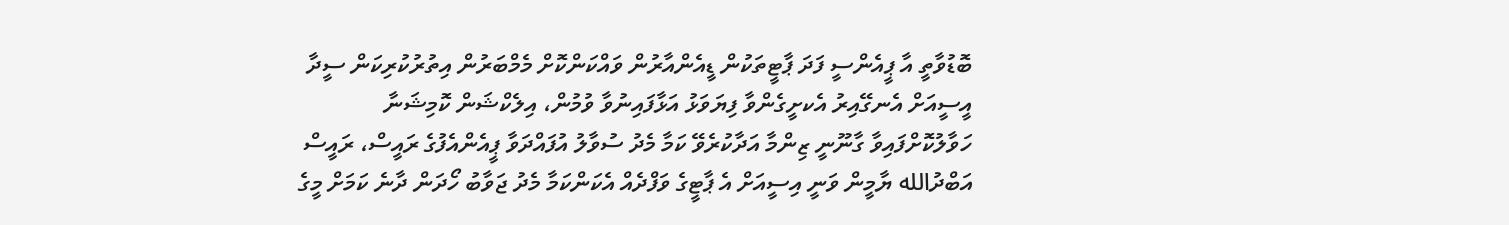ބޮޑުވާތީ އާ ޕީއެންސީ ފަދަ ޕާޓީތަކުން ޑީއެންއާރުން ވައްކަންކޮށް މެމްބަރުން އިތުރުކުރިކަން ސީދާ އީސީއަށް އެނގޭއިރު އެކށީގެންވާ ފިޔަވަޅު އަޅާފައިނުވާ ވުމުން، އިލެކްޝަން ކޮމިޝަނާ ހަވާލުކޮށްފައިވާ ގާނޫނީ ޒިންމާ އަދާކުރެވޭ ކަމާ މެދު ސުވާލު އުފައްދަވާ ޕީއެންއެފުގެ ރައީސް، ރައީސް އަބްދުالله ޔާމީން ވަނީ އިސީއަށް އެ ޕާޓީގެ ވަފްދެއް އެކަންކަމާ މެދު ޖަވާބު ހޯދަން ދާނެ ކަމަށް މީގެ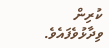ކުރިން ވިދާޅުވެފައެވެ.